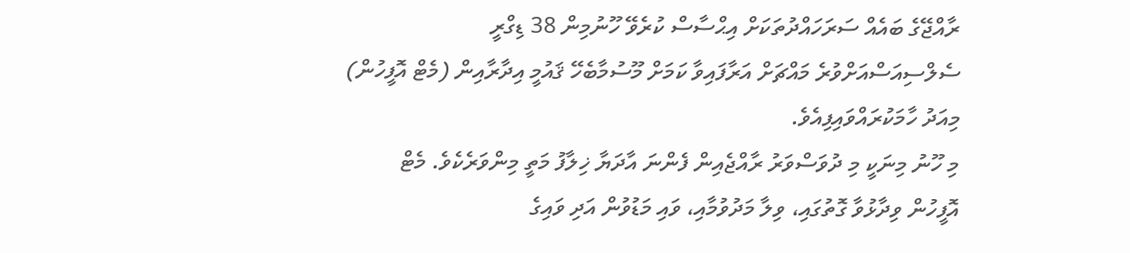ރާއްޖޭގެ ބައެއް ސަރަހައްދުތަކަށް އިޙްސާސް ކުރެވޭ ހޫނުމިން 38 ޑިގްރީ ސެލްސިއަސްއަށްވުރެ މައްޗަށް އަރާފައިވާ ކަމަށް މޫސުމާބެހޭ ޤައުމީ އިދާރާއިން (މެޓް އޮފީހުން) މިއަދު ހާމަކުރައްވައިފިއެވެ.
މި ހޫނު މިނަކީ މި ދުވަސްވަރު ރާއްޖެއިން ފެންނަ އާދަޔާ ޚިލާފު މަތީ މިންވަރެކެވެ. މެޓް އޮފީހުން ވިދާޅުވާ ގޮތުގައި، ވިލާ މަދުވުމާއި، ވައި މަޑުވުން އަދި ވައިގެ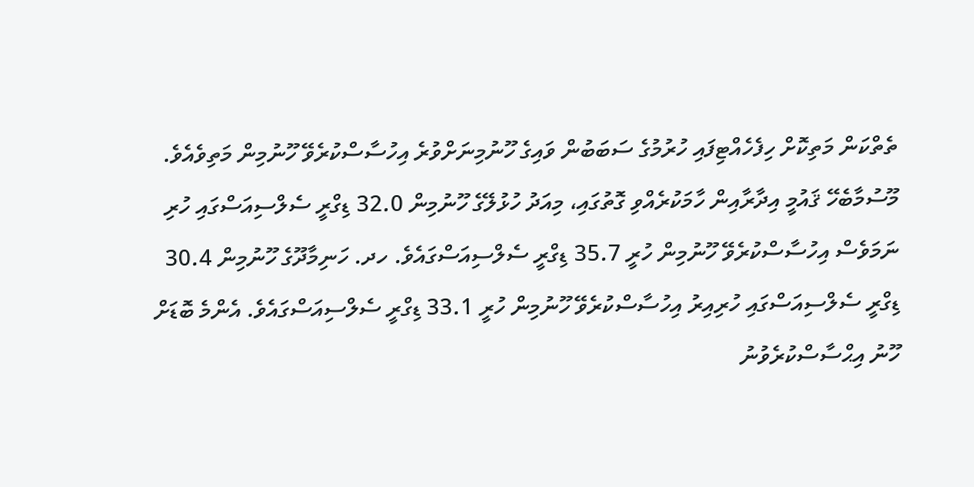ތެތްކަން މަތިކޮށް ހިފެހެއްޓިފައި ހުރުމުގެ ސަބަބުން ވައިގެ ހޫނުމިނަށްވުރެ އިހުސާސްކުރެވޭ ހޫނުމިން މަތިވެއެވެ.
މޫސުމާބެހޭ ޤައުމީ އިދާރާއިން ހާމަކުރެއްވި ގޮތުގައި، މިއަދު ހުޅުލޭގެ ހޫނުމިން 32.0 ޑިގްރީ ސެލްސިއަސްގައި ހުރި ނަމަވެސް އިހުސާސްކުރެވޭ ހޫނުމިން ހުރީ 35.7 ޑިގްރީ ސެލްސިއަސްގައެވެ. ހދ. ހަނިމާދޫގެ ހޫނުމިން 30.4 ޑިގްރީ ސެލްސިއަސްގައި ހުރިއިރު އިހުސާސްކުރެވޭ ހޫނުމިން ހުރީ 33.1 ޑިގްރީ ސެލްސިއަސްގައެވެ. އެންމެ ބޮޑަށް ހޫނު އިޙްސާސްކުރެވުނު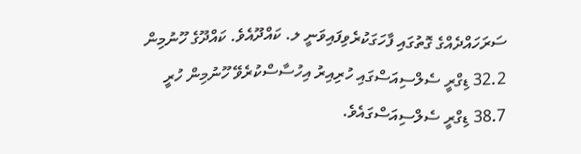ސަރަހައްދެއްގެ ގޮތުގައި ފާހަގަކުރެވިފައިވަނީ ލ. ކައްދޫއެވެ. ކައްދޫގެ ހޫނުމިން 32.2 ޑިގްރީ ސެލްސިއަސްގައި ހުރިއިރު އިހުސާސްކުރެވޭ ހޫނުމިން ހުރީ 38.7 ޑިގްރީ ސެލްސިއަސްގައެވެ.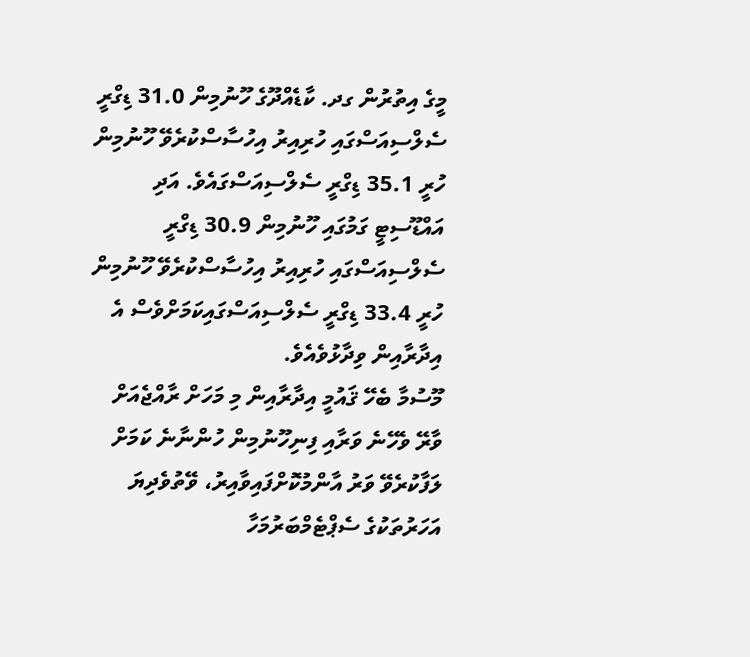މީގެ އިތުރުން ގދ. ކާޑެއްދޫގެ ހޫނުމިން 31.0 ޑިގްރީ ސެލްސިއަސްގައި ހުރިއިރު އިހުސާސްކުރެވޭ ހޫނުމިން ހުރީ 35.1 ޑިގްރީ ސެލްސިއަސްގައެވެ. އަދި އައްޑޫސިޓީ ގަމުގައި ހޫނުމިން 30.9 ޑިގްރީ ސެލްސިއަސްގައި ހުރިއިރު އިހުސާސްކުރެވޭ ހޫނުމިން ހުރީ 33.4 ޑިގްރީ ސެލްސިއަސްގައިކަމަށްވެސް އެ އިދާރާއިން ވިދާޅުވެއެވެ.
މޫސުމާ ބެހޭ ޤައުމީ އިދާރާއިން މި މަހަށް ރާއްޖެއަށް ވާރޭ ވެހޭނެ ވަރާއި ފިނިހޫނުމިން ހުންނާނެ ކަމަށް ލަފާކުރެވޭ ވަރު އާންމުކޮށްފައިވާއިރު، ވޭތުވެދިޔަ އަހަރުތަކުގެ ސެޕްޓެމްބަރުމަހާ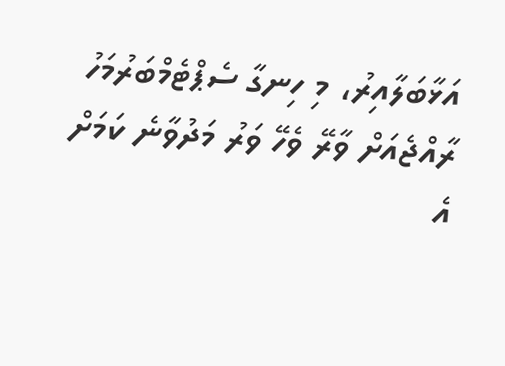އަޅާބަލާއިރު، މި ހިނގާ ސެޕްޓެމްބަރުމަހު ރާއްޖެއަށް ވާރޭ ވެހޭ ވަރު މަދުވާނެ ކަމަށް އެ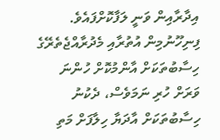އިދާރާއިން ވަނީ ލަފާކޮށްފައެވެ. ފިނިހޫނުމިން އުތުރާއި މެދުރާއްޖެތެރޭގެ ހިސާބުތަކަށް އާންމުކޮށް ހުންނަ ވަރަށް ހުރި ނަމަވެސް، ދެކުނު ހިސާބުތަކަށް އާދަޔާ ހިލާފަށް މަތި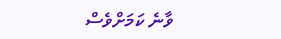ވާނެ ކަމަށްވެސް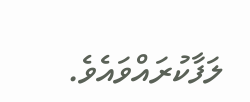ލަފާކުރައްވައެވެ.